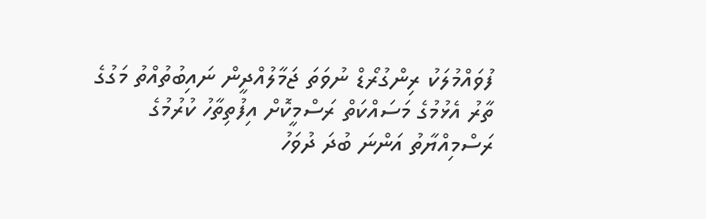ފުވައްމުލަކު ރިންގުރޯޑް ނުވަތަ ޖަމާލުއްދީން ނައިބުތުއްތު މަގުގެ ތާރު އެޅުމުގެ މަސައްކަތް ރަސްމީކޮށް އިފުތިތާހު ކުރުމުގެ ރަސްމިއްޔާތު އަންނަ ބުދަ ދުވަހު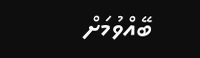ބޭއްވުމަށް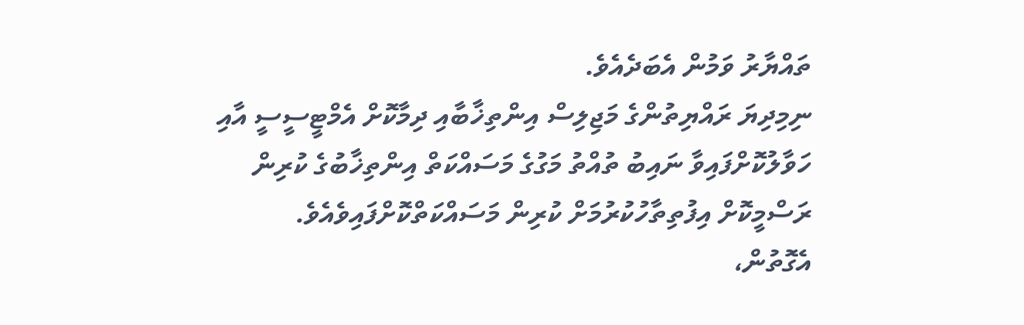ތައްޔާރު ވަމުން އެބަދެއެވެ.
ނިމިދިޔަ ރައްޔިތުންގެ މަޖިލިސް އިންތިޚާބާއި ދިމާކޮށް އެމްޓީސީސީ އާއި ހަވާލުކޮށްފައިވާ ނައިބު ތުއްތު މަގުގެ މަސައްކަތް އިންތިޚާބުގެ ކުރިން ރަސްމީކޮށް އިފުތިތާހުކުރުމަށް ކުރިން މަސައްކަތްކޮށްފައިވެއެވެ. އެގޮތުން،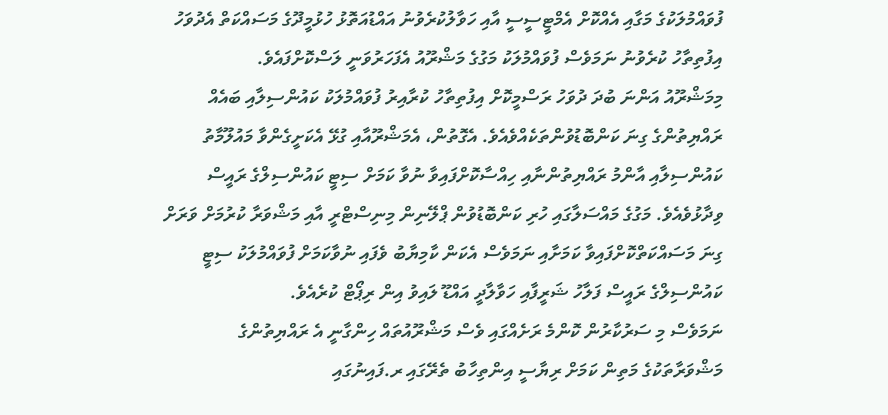ފުވައްމުލަކުގެ މަގާއި އެއްކޮށް އެމްޓީސީސީ އާއި ހަވާލުކުރެވުނު އައްޑުއަތޮޅު ހުޅުމީދޫގެ މަސައްކަތް އެދުވަހު އިފުތިތާހު ކުރެވުނު ނަމަވެސް ފުވައްމުލަކު މަގުގެ މަޝްރޫއު އެފަހަރުވަނީ ލަސްކޮށްފައެވެ.
މިމަޝްރޫއު އަންނަ ބުދަ ދުވަހު ރަސްމީކޮށް އިފުތިތާހު ކުރާއިރު ފުވައްމުލަކު ކައުންސިލާއި ބައެއް ރައްޔިތުންގެ ގިނަ ކަންބޮޑުވުންތަކެއްވެއެވެ. އެގޮތުން، އެމަޝްރޫއާއި ގުޅޭ އެކަށީގެންވާ މައުލޫމާތު ކައުންސިލާއި އާންމު ރައްޔިތުންނާއި ހިއްސާކޮށްފައިވާ ނުވާ ކަމަށް ސިޓީ ކައުންސިލްގެ ރައީސް ވިދާޅުވެއެވެ. މަގުގެ މައްސަލާގައި ހުރި ކަންބޮޑުވުން ޕްލޭނިން މިނިސްޓްރީ އާއި މަޝްވަރާ ކުރުމަށް ވަރަށް ގިނަ މަސައްކަތްކޮށްފައިވާ ކަމަށާއި ނަމަވެސް އެކަން ކާމިޔާބު ވެފައި ނުވާކަމަށް ފުވައްމުލަކު ސިޓީ ކައުންސިލްގެ ރައީސް ފަލާހު ޝަރީފާއި ހަވާލާދީ އައްޑޫ ލައިވު އިން ރިޕޯޓް ކުރެއެވެ.
ނަމަވެސް މި ސަރުކާރުން ކޮންމެ ރަށެއްގައި ވެސް މަޝްރޫއުތައް ހިންގާނީ އެ ރައްޔިތުންގެ މަޝްވަރާތަކުގެ މަތިން ކަމަށް ރިޔާސީ އިންތިހާބު ތެރޭގައި ރ.ފައިނުގައި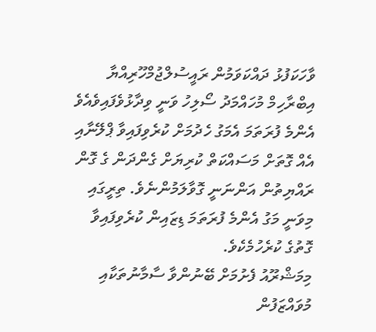ވާހަކަފުޅު ދައްކަވަމުން ރައީސުލްޖުމްހޫރިއްޔާ އިބްރާހިމް މުހައްމަދު ސޯލިހު ވަނީ ވިދާޅުވެފައިވެއެވެ
އެންމެ ފުރަތަމަ އެމަގު ހެދުމަށް ކުރެވިފައިވާ ޕްލޭނާއި އެއް ގޮތަށް މަސައްކަތް ކުރިޔަށް ގެންދަން ގެ ގޮން ރައްޔިތުން އަންނަނީ ގޮވާލަމުންނެވެ. ތިރީގައި މިވަނީ މަގު އެންމެ ފުރަތަމަ ޑިޒައިން ކުރެވިފައިވާ ގޮތުގެ ކުރެހުމެކެވެ.
މިމަޝްރޫއު ފެށުމަށް ބޭނުންވާ ސާމާނުތަކާއި މުވައްޒަފުން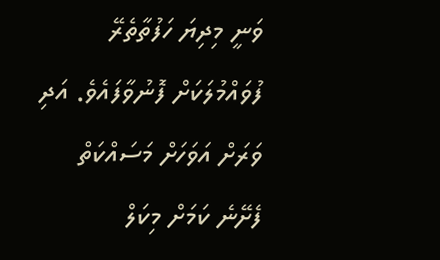ވަނީ މިދިޔަ ހަފުތާތެރޭ ފުވައްމުލަކަށް ފޮނުވާފައެވެ. އަދި ވަރަށް އަވަހަށް މަސައްކަތް ފެށޭނެ ކަމަށް މިކަލް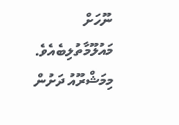ނޫހަށް މައުލޫމާތުލިބެއެވެ.
މިމަޝްރޫއު ދަށުން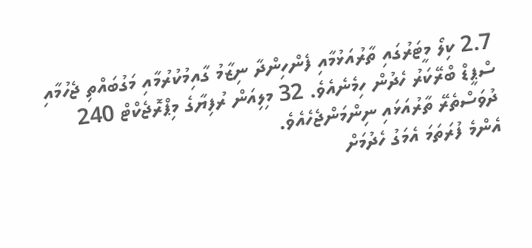2.7 ކިލޯ މީޓަރުގައި ތާރުއަޅުމާއި ފެންހިންދާ ނިޒާމު ގާއިމުކުރުމާއި މަގުބައްތި ޖެހުމާއި ސްޕީޑް ބްރޭކަރު ހެދުން ހިމެނެއެވެ. 32 މިލިއަން ރުފިޔާގެ މިޕްރޮޖެކްޓް 240 ދުވަސްތެރޭ ތާރުއަޅައި ނިންމަންޖެހެއެވެ.
އެންމެ ފުރަތަމަ އެމަގު ހެދުމަށް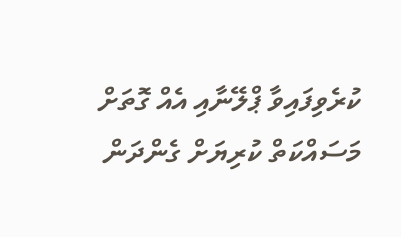ކުރެވިފައިވާ ޕްލޭނާއި އެއް ގޮތަށް މަސައްކަތް ކުރިޔަށް ގެންދަން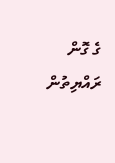ގެ ގޮން ރައްޔިތުން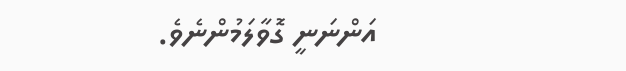އަންނަނީ ގޮވާލަމުންނެވެ.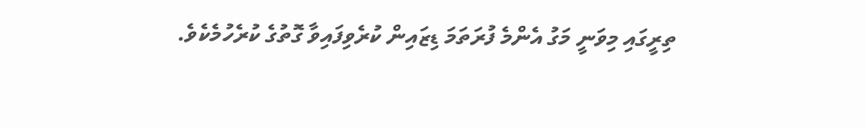ތިރީގައި މިވަނީ މަގު އެންމެ ފުރަތަމަ ޑިޒައިން ކުރެވިފައިވާ ގޮތުގެ ކުރެހުމެކެވެ.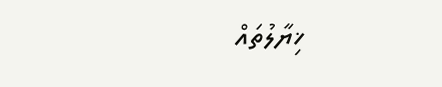ޚިޔާލުތައް